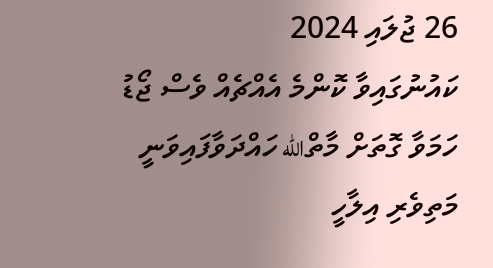26 ޖުލައި 2024
ކައުނުގައިވާ ކޮންމެ އެއްޗެއް ވެސް ޖޯޑު ހަމަވާ ގޮތަށް މާތްالله ހައްދަވާފައިވަނީ މަތިވެރި އިލާހީ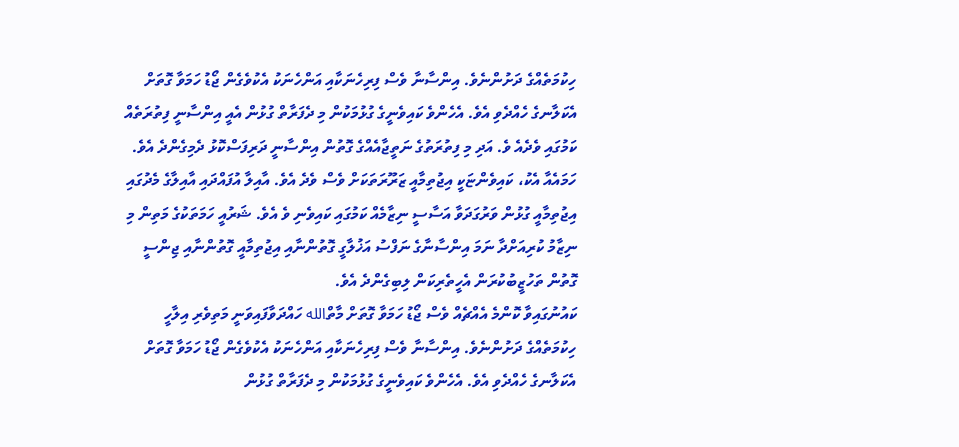ހިކުމަތެއްގެ ދަށުންނެވެ. އިންސާނާ ވެސް ފިރިހެނަކާއި އަންހެނަކު އެކުވެގެން ޖޯޑު ހަމަވާ ގޮތަށް އެކަލާނގެ ހެއްދެވި އެވެ. އެހެންވެ ކައިވެނީގެ ގުޅުމަކުން މި ދެފަރާތް ގުޅުން އެއީ އިންސާނީ ފިތުރަތެއް ކަމުގައި ވެދެއެ ވެ. އަދި މި ފިތުރަތުގެ ނަތީޖާއެއްގެ ގޮތުން އިންސާނީ ދަރިފަސްކޮޅު ދެމިގެންދެ އެވެ. ހަމައެއާ އެކު، ކައިވެންޏަކީ އިޖުތިމާއީ ޒަރޫރަތަކަށް ވެސް ވެދެ އެވެ. އާއިލާ އުފައްދައި އާއިލާގެ މެދުގައި އިޖުތިމާއީ ގުޅުން ވަރުގަދަވާ އަސާސީ ނިޒާމެއް ކަމުގައި ކައިވެނި ވެ އެވެ. ޝަރުއީ ހަމަތަކުގެ މަތިން މި ނިޒާމު ކުރިއަށްދާ ނަމަ އިންސާނާގެ ނަފްސު އަޚުލާގީ ގޮތުންނާއި އިޖުތިމާއީ ގޮތުންނާއި ޖިންސީ ގޮތުން ތަހުޒީބުކުރަން އެހީތެރިކަން ލިބިގެންދެ އެވެ.
ކައުނުގައިވާ ކޮންމެ އެއްޗެއް ވެސް ޖޯޑު ހަމަވާ ގޮތަށް މާތްالله ހައްދަވާފައިވަނީ މަތިވެރި އިލާހީ ހިކުމަތެއްގެ ދަށުންނެވެ. އިންސާނާ ވެސް ފިރިހެނަކާއި އަންހެނަކު އެކުވެގެން ޖޯޑު ހަމަވާ ގޮތަށް އެކަލާނގެ ހެއްދެވި އެވެ. އެހެންވެ ކައިވެނީގެ ގުޅުމަކުން މި ދެފަރާތް ގުޅުން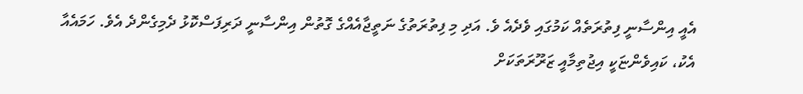އެއީ އިންސާނީ ފިތުރަތެއް ކަމުގައި ވެދެއެ ވެ. އަދި މި ފިތުރަތުގެ ނަތީޖާއެއްގެ ގޮތުން އިންސާނީ ދަރިފަސްކޮޅު ދެމިގެންދެ އެވެ. ހަމައެއާ އެކު، ކައިވެންޏަކީ އިޖުތިމާއީ ޒަރޫރަތަކަށް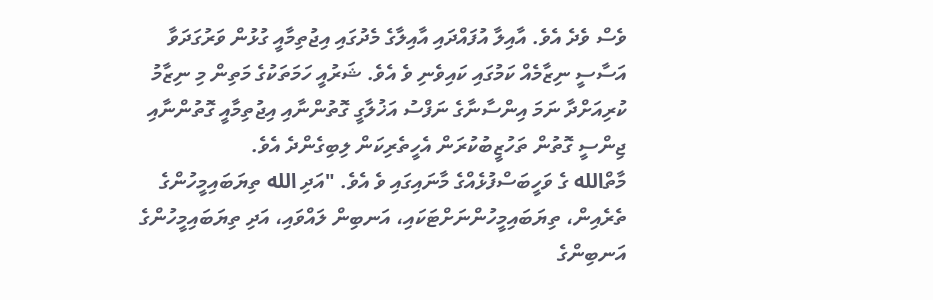ވެސް ވެދެ އެވެ. އާއިލާ އުފައްދައި އާއިލާގެ މެދުގައި އިޖުތިމާއީ ގުޅުން ވަރުގަދަވާ އަސާސީ ނިޒާމެއް ކަމުގައި ކައިވެނި ވެ އެވެ. ޝަރުއީ ހަމަތަކުގެ މަތިން މި ނިޒާމު ކުރިއަށްދާ ނަމަ އިންސާނާގެ ނަފްސު އަޚުލާގީ ގޮތުންނާއި އިޖުތިމާއީ ގޮތުންނާއި ޖިންސީ ގޮތުން ތަހުޒީބުކުރަން އެހީތެރިކަން ލިބިގެންދެ އެވެ.
މާތްالله ގެ ވަހީބަސްފުޅެއްގެ މާނައިގައި ވެ އެވެ. "އަދި الله ތިޔަބައިމީހުންގެ ތެރެއިން، ތިޔަބައިމީހުންނަށްޓަކައި، އަނބިން ލައްވައި، އަދި ތިޔަބައިމީހުންގެ އަނބިންގެ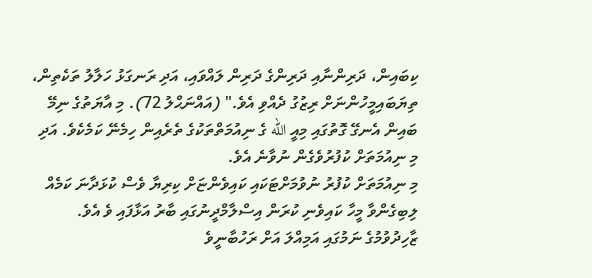ކިބައިން، ދަރިންނާއި ދަރިންގެ ދަރިން ލައްވައި، އަދި ރަނގަޅު ހަލާލު ތަކެތިން، ތިޔަބައިމީހުންނަށް ރިޒުގު ދެއްވި އެވެ." (އައްނަޙްލު 72). މި އާޔަތުގެ ނިމޭ ބައިން އެނގޭ ގޮތުގައި މިއީ الله ގެ ނިއުމަތްތަކުގެ ތެރެއިން ހިމެނޭ ކަމެކެވެ. އަދި މި ނިއުމަތަށް ކުފުރުވެގެން ނުވާނެ އެވެ.
މި ނިއުމަތަށް ކުފުރު ނުވުމަށްޓަކައި ކައިވެންޏަށް ކިރިޔާ ވެސް ކުޅަދާނަ ކަމެއް ލިބިގެންވާ މީހާ ކައިވެނި ކުރަން އިސްލާމްދީނުގައި ބާރު އަޅާފައި ވެ އެވެ. ޒާހިދުވުމުގެ ނަމުގައި އަމިއްލަ އަށް ރަހުބާނީވެ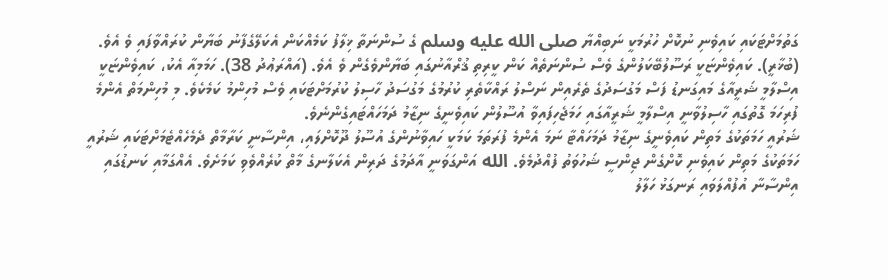ގަތުމަށްޓަކައި ކައިވެނި ނުކޮށް ހުރުމަކީ ނަބިއްޔާ صلى الله عليه وسلم ގެ ސުންނަތާ ޚިލާފު ކަމެއްކަން އެކަލޭގެފާނު ބަޔާން ކުރައްވާފައި ވެ އެވެ. (ބުޚާރީ). ކައިވެންޏަކީ ރަސޫލުބޭކަލުންގެ ވެސް ސުންނަތެއް ކަން ކީރިތި ޤުރްއާނުގައި ބަޔާންވެގެން ވެ އެވެ. (އައްރަޢުދު 38). ހަމަމިއާ އެކު، ކައިވެންޏަކީ އިސްލާމީ ޝަރީއާގެ މައިގަނޑު ފަސް މަގުސަދުގެ ތެރެއިން ނަސްލު ރައްކާތެރި ކުރުމުގެ މަގުސަދު ހާސިލު ކުރުމަށްޓަކައި ވެސް މުހިންމު ކަމެކެވެ. މި މުހިންމަތް އެންމެ ފުރިހަމަ ގޮތުގައި ހާސިލުވާނީ އިސްލާމީ ޝަރީއާގައި ހަމަޖެހިފައިވާ އުސޫލުން ކައިވެނީގެ ނިޒާމު ދަމަހައްޓައިގެންނެވެ.
ޝަރުއީ ހަމަތަކުގެ މަތިން ކައިވެނީގެ ނިޒާމު ދަމަހައްޓާ ނަމަ އެންމެ ފުރަތަމަ ކަމަކީ ހައިވާނުންގެ އުސޫލު ދޫކޮށްލައި، އިންސާނީ ކަރާމާތް ދެމެހެއްޓެމަށްޓަކައި ޝަރުއީ ހަމަތަކުގެ މަތިން ކައިވެނި ކޮށްގެން ޖިންސީ ޝަހުވަތު ފުއްދުމެވެ. الله އަންގަވަނީ އާދަމުގެ ދަރިން އެކަލާނގެ މާތް ކުރެއްވެވި ކަމަށެވެ. އެއްގަމާއި ކަނޑުގައި އިންސާނާ އުފުއްލަވައި ރަނގަޅު ހަލާލު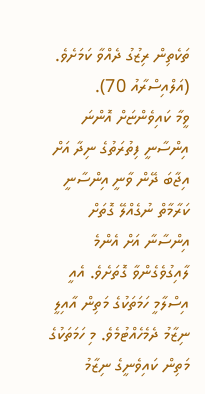ތަކެތިން ރިޒުގު ދެއްވާ ކަމަށެވެ. (އަލްއިސްރާއު 70).
ވީމާ ކައިވެންޏަށް އޮންނަ އިންސާނީ ފިތުރަތުގެ ނިދާ އަށް އިޖާބަ ދޭން ވާނީ އިންސާނީ ކަރާމާތް ނުގެއްލޭ ގޮތަށް އިންސާނާ އަށް އެންމެ ލާއިގުވެގެންވާ ގޮތަށެވެ. އެއީ އިސްލާމީ ހަމަތަކުގެ މަތިން އާއިލީ ނިޒާމު ދެމެހެއްޓުމެވެ. މި ހަމަތަކުގެ މަތިން ކައިވެނީގެ ނިޒާމު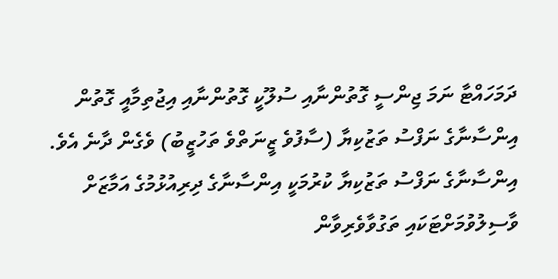ދަމަހައްޓާ ނަމަ ޖިންސީ ގޮތުންނާއި ސުލޫކީ ގޮތުންނާއި އިޖުތިމާއީ ގޮތުން އިންސާނާގެ ނަފްސު ތަޒުކިޔާ (ސާފުވެ ޒީނަތްވެ ތަހުޒީބު) ވެގެން ދާނެ އެވެ. އިންސާނާގެ ނަފްސު ތަޒުކިޔާ ކުރުމަކީ އިންސާނާގެ ދިރިއުޅުމުގެ އަމާޒަށް ވާސިލުވުމަށްޓަކައި ތަގުވާވެރިވާން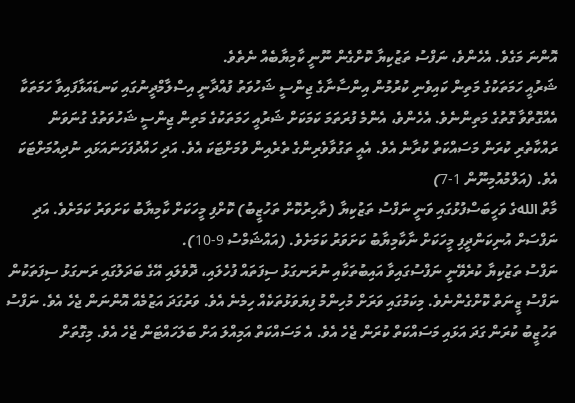އޮންނަ މަގެވެ. އެހެންވެ، ނަފްސު ތަޒުކިޔާ ކޮށްގެން ނޫނީ ކާމިޔާބެއް ނެތެވެ.
ޝަރުއީ ހަމަތަކުގެ މަތިން ކައިވެނި ކުރުމުން އިންސާނާގެ ޖިންސީ ޝަހުވަތު ފުއްދާނީ އިސްލާމްދީނުގައި ކަނޑައަޅާފައިވާ ހަމަތަކާ އެއްގޮތްވާ ގޮތުގެ މަތިންނެވެ. އެހެންވެ، އެންމެ ފުރަތަމަ ކަމަކަށް ޝަރުއީ ހަމަތަކުގެ މަތިން ޖިންސީ ޝަހުވަތުގެ ގުނަވަން ރައްކާތެރި ކުރަން މަސައްކަތް ކުރާނެ އެވެ. އެއީ ތަގުވާވެރިންގެ ތެރެއިން ވުމަށްޓަކަ އެވެ. އަދި ހައްދުފަހަނައަޅައި ނުދިއުމަށްޓަކަ އެވެ. (އަލްމުއުމިނޫން 1-7)
މާތް اللهގެ ވަހީބަސްފުޅުގައި ވަނީ ނަފްސު ތަޒުކިޔާ (ތާހިރުކޮށް ތަހުޒީބު) ކޮށްފި މީހަކަށް ކާމިޔާބު ކަށަވަރު ކަމަށެވެ. އަދި ނަފްސަށް އުނިކަންދީފި މީހަކަށް ނާކާމިޔާބު ކަށަވަރު ކަމަށެވެ. (އައްޝަމްސު 9-10).
ނަފްސު ތަޒުކިޔާ ކުރެވޭނީ ނަފްސުގައިވާ އައިބުތަކާއި ނުރަނގަޅު ސިފަތައް ފުހެލައި، ދޮވެލައި އޭގެ ބަދަލުގައި ރަނގަޅު ސިފަތަކުން ނަފްސު ޒީނަތް ކޮށްގެންނެވެ. މިކަމުގައި ވަރަށް މުހިންމު ފިޔަވަޅުތަކެއް ހިމެނެ އެވެ. ވަރުގަދަ އަޒުމެއް އޮންނަން ޖެހެ އެވެ. ނަފްސު ތަހުޒީބު ކުރަން ގަދަ އަޅައި މަސައްކަތް ކުރަން ޖެހެ އެވެ. އެ މަސައްކަތް އަމިއްލަ އަށް ބަލަހައްޓަން ޖެހެ އެވެ. މިގޮތަށް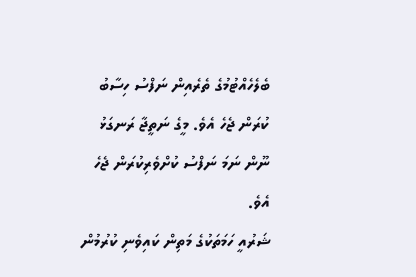ބެލެހެއްޓުމުގެ ތެރެއިން ނަފްސު ހިސާބު ކުރަން ޖެހެ އެވެ. މީގެ ނަތީޖާ ރަނގަޅު ނޫން ނަމަ ނަފްސު ކުށްވެރިކުރަން ޖެހެ އެވެ.
ޝަރުއީ ހަމަތަކުގެ މަތިން ކައިވެނި ކުރުމުން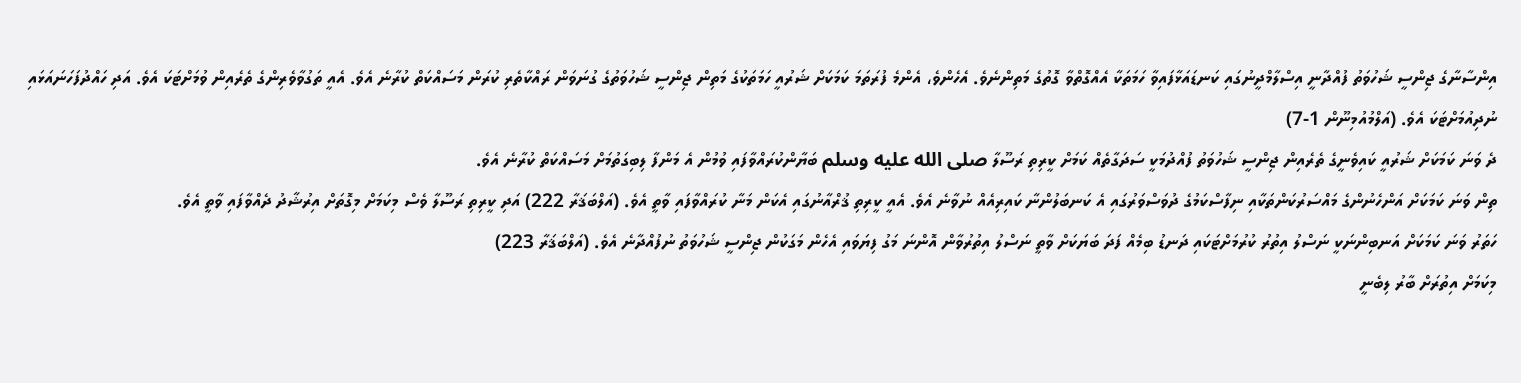އިންސާނާގެ ޖިންސީ ޝަހުވަތު ފުއްދާނީ އިސްލާމްދީނުގައި ކަނޑައަޅާފައިވާ ހަމަތަކާ އެއްގޮތްވާ ގޮތުގެ މަތިންނެވެ. އެހެންވެ، އެންމެ ފުރަތަމަ ކަމަކަށް ޝަރުއީ ހަމަތަކުގެ މަތިން ޖިންސީ ޝަހުވަތުގެ ގުނަވަން ރައްކާތެރި ކުރަން މަސައްކަތް ކުރާނެ އެވެ. އެއީ ތަގުވާވެރިންގެ ތެރެއިން ވުމަށްޓަކަ އެވެ. އަދި ހައްދުފަހަނައަޅައި ނުދިއުމަށްޓަކަ އެވެ. (އަލްމުއުމިނޫން 1-7)
ދެ ވަނަ ކަމަކަށް ޝަރުއީ ކައިވެނީގެ ތެރެއިން ޖިންސީ ޝަހުވަތު ފުއްދުމަކީ ސަދަގާތެއް ކަމަށް ކީރިތި ރަސޫލާ صلى الله عليه وسلم ބަޔާންކުރައްވާފައި ވުމުން އެ މަންފާ ލިބިގަތުމަށް މަސައްކަތް ކުރާނެ އެވެ.
ތިން ވަނަ ކަމަކަށް އަންހެނުންގެ މައްސަރުކަންތަކާއި ނިފާސްކަމުގެ ދުވަސްވަރުގައި އެ ކަނބަލުންނާ ކައިރިއެއް ނުވާނެ އެވެ. އެއީ ކީރިތި ޤުރްއާނުގައި އެކަން މަނާ ކުރައްވާފައި ވާތީ އެވެ. (އަލްބަޤަރާ 222) އަދި ކީރިތި ރަސޫލާ ވެސް މިކަމަށް މިގޮތަށް އިރުޝާދު ދެއްވާފައި ވާތީ އެވެ.
ހަތަރު ވަނަ ކަމަކަށް އަނބިންނަކީ ނަސްލު އިތުރު ކުރުމަށްޓަކައި ދަނޑު ބިމެއް ފަދަ ބަޔަކަށް ވާތީ ނަސްލު އިތުރުވާން އޮންނަ މަގު ފިޔަވައި އެހެން މަގަކުން ޖިންސީ ޝަހުވަތު ނުފުއްދާނެ އެވެ. (އަލްބަޤަރާ 223)
މިކަމަށް އިތުރަށް ބާރު ލިބެނީ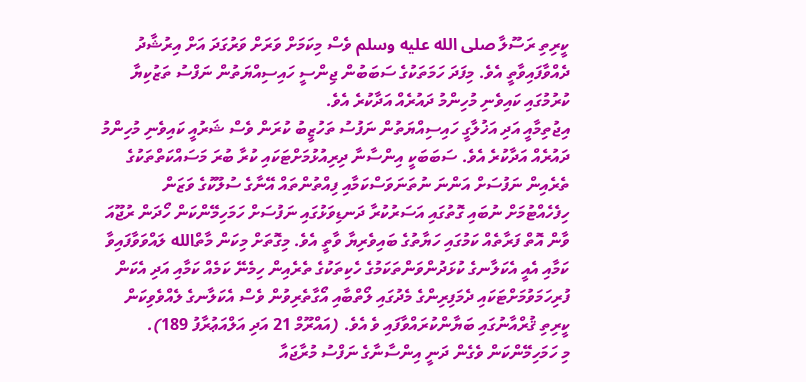ކީރިތި ރަސޫލާ صلى الله عليه وسلم ވެސް މިކަމަށް ވަރަށް ވަރުގަދަ އަށް އިރުޝާދު ދެއްވާފައިވާތީ އެވެ. މިފަދަ ހަމަތަކުގެ ސަބަބުން ޖިންސީ ހައިސިއްޔަތުން ނަފްސު ތަޒުކިޔާ ކުރުމުގައި ކައިވެނި މުހިންމު ދައުރެއް އަދާކުރެ އެވެ.
އިޖުތިމާއީ އަދި އަޚުލާގީ ހައިސިއްޔަތުން ނަފުސު ތަހުޒީބު ކުރަން ވެސް ޝަރުއީ ކައިވެނި މުހިންމު ދައުރެއް އަދާކުރެ އެވެ. ސަބަބަކީ އިންސާނާ ދިރިއުޅުމަށްޓަކައި ކުރާ ބުރަ މަސައްކަތްތަކުގެ ތެރެއިން ނަފުސަށް އަންނަ ނުތަނަވަސްކަމާއި ފިއްތުންތައް އޭނާގެ ސުލޫކުގެ ވަޒަން ހިފެހެއްޓުމަށް ނުބައި ގޮތުގައި އަސަރުކުރާ ދަނޑިވަޅުގައި ނަފުސަށް ހަމަހިމޭންކަން ހޯދަން ރުޖޫއަ ވާން އޮތް ފަރާތެއް ކަމުގައި ހަޔާތުގެ ބައިވެރިޔާ ވާތީ އެވެ. މިގޮތަށް މިކަން މާތްالله ލައްވަވާފައިވާ ކަމާއި އެއީ އެކަލާނގެ ކުޅަދުންވަންތަކަމުގެ ހެކިތަކުގެ ތެރެއިން ހިމެނޭ ކަމެއް ކަމާއި އަދި އެކަން ފުރިހަމަވުމަށްޓަކައި ދެމަފިރިންގެ މެދުގައި ލޯތްބާއި އޯގާތެރިވުން ވެސް އެކަލާނގެ ލެއްވެވިކަން ކީރިތި ޤުރްއާނުގައި ބަޔާންކުރައްވާފައި ވެ އެވެ. (އައްރޫމް 21 އަދި އަލްއަޢުރާފު 189).
މި ހަމަހިމޭންކަން ވެގެން ދަނީ އިންސާނާގެ ނަފްސު މުރާޖައާ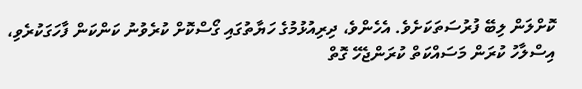ކޮށްލަން ލިބޭ ފުރުސަތަކަށެވެ. އެހެންވެ، ދިރިއުޅުމުގެ ހަޔާތުގައި ގޯސްކޮށް ކުރެވުނު ކަންކަން ފާހަގަކުރެވި، އިސްލާހު ކުރަން މަސައްކަތް ކުރަންޖެހޭ ގޮތް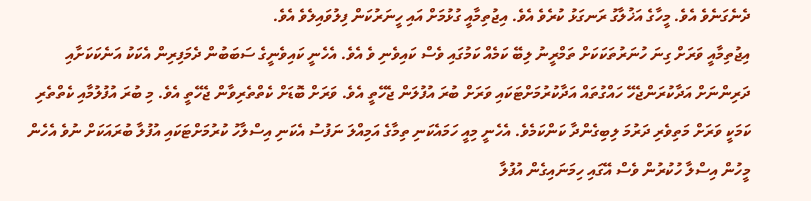ދެނެގަނެވެ އެވެ. މީހާގެ އަޚުލާގު ރަނގަޅު ކުރެވެ އެވެ. އިޖުތިމާއީ ގުޅުމަށް އައި ހީނަރުކަން ފިލުވައިލެވެ އެވެ.
އިޖުތިމާއީ ވަރަށް ގިނަ ހުނަރުތަކަކަށް ތަމްރީނު ލިބޭ ކަމެއް ކަމުގައި ވެސް ކައިވެނި ވެ އެވެ. އެހެނީ ކައިވެނީގެ ސަބަބުން ދެމަފިރިން އެކަކު އަނެކަކަށާއި ދަރިންނަށް އަދާކުރަންޖެހޭ ހައްގުތައް އަދާކުރުމަށްޓަކައި ވަރަށް ބުރަ އުފުލަން ޖެހޭތީ އެވެ. ވަރަށް ބޮޑަށް ކެތްތެރިވާން ޖެހޭތީ އެވެ. މި ބުރަ އުފުލުމާއި ކެތްތެރި ކަމަކީ ވަރަށް މަތިވެރި ދަރުމަ ލިބިގެންދާ ކަންކަމެވެ. އެހެނީ މިއީ ހަމައެކަނި ތިމާގެ އަމިއްލަ ނަފުސު އެކަނި އިސްލާހު ކުރުމަށްޓަކައި އުފުލާ ބުރައަކަށް ނުވެ އެހެން މީހުން އިސްލާ ހުކުރުން ވެސް އޭގައި ހިމަނައިގެން އުފުލާ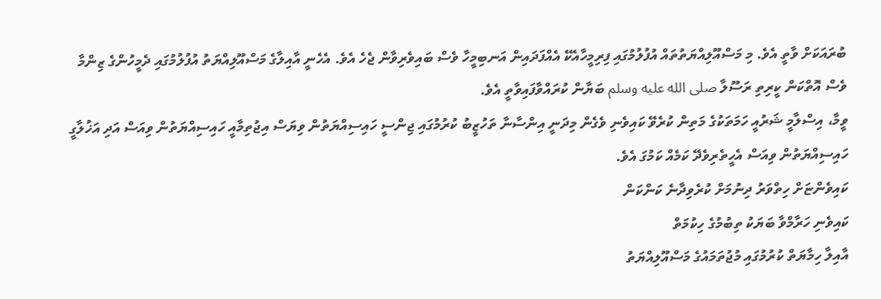ބުރައަކަށް ވާތީ އެވެ. މި މަސްއޫލިއްޔަތުތައް އުފުލުމުގައި ފިރިމީހާއެކޭ އެއްފަދައިން އަނބިމީހާ ވެސް ބައިވެރިވާން ޖެހެ އެވެ. އެހެނީ އާއިލާގެ މަސްއޫލިއްޔަތު އުފުލުމުގައި ދެމީހުންގެ ޒިންމާ ވެސް އޮތްކަން ކީރިތި ރަސޫލާ صلى الله عليه وسلم ބަޔާން ކުރައްވާފައިވާތީ އެވެ.
ވީމާ، އިސްލާމީ ޝަރުއީ ހަމަތަކުގެ މަތިން ކުރެވޭ ކައިވެނި ވެގެން މިދަނީ އިންސާނާ ތަހުޒީބު ކުރުމުގައި ޖިންސީ ހައިސިއްޔަތުން ވިޔަސް އިޖުތިމާއީ ހައިސިއްޔަތުން ވިއަސް އަދި އަޚުލާގީ ހައިސިއްޔަތުން ވިއަސް އެހީތެރިވެދޭ ކަމެއް ކަމުގަ އެވެ.
ކައިވެންޏަށް ހިތްވަރު ދިނުމަށް ކުރެވިދާނެ ކަންކަން
ކައިވެނި ހަރާމްވާ ބަޔަކު ތިބުމުގެ ހިކުމަތް
އާއިލާ ހިމާޔަތް ކުރުމުގައި މުޖުތަމައުގެ މަސްއޫލިއްޔަތު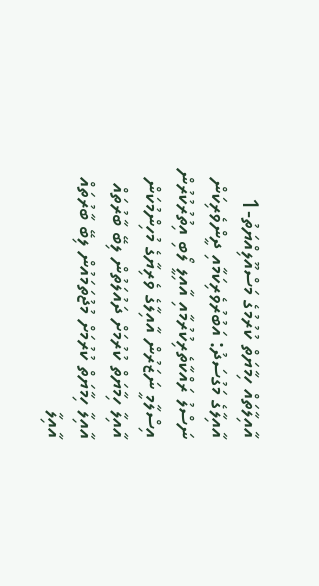އާއިލާތައް ހިމާޔަތް ކުރުމުގެ މަސްއޫލިއްޔަތު-1
އާއިލާގެ މަގުސަދު: އަބުރުވެރިކަމާއި ދީންވެރިކަން
ނަސްލު ރައްކާތެރިކުރުމާއި އާއިލީ ލޯބި އިތުރުކުރުން
އިސްލާމީ ނަޒަރުން އާއިލާގެ ވެރިޔާގެ މުހިންމުކަން
އާއިލާ ހިމާޔަތް ކުރުމަށް ދައުލަތުން ލިބޭ ބާރުތައް
އާއިލާ ހިމާޔަތް ކުރުމަށް މުޖުތަމައުން ލިބޭ ބާރުތައް
އާއިލާ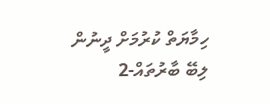ހިމާޔަތް ކުރުމަށް ދީނުން ލިބޭ ބާރުތައް-2